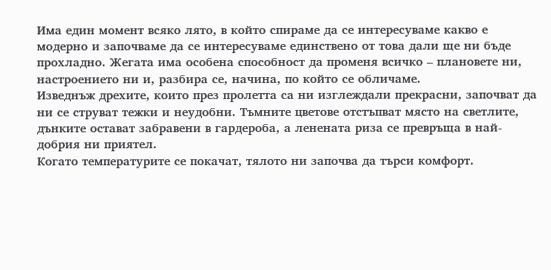Има един момент всяко лято, в който спираме да се интересуваме какво е модерно и започваме да се интересуваме единствено от това дали ще ни бъде прохладно. Жегата има особена способност да променя всичко – плановете ни, настроението ни и, разбира се, начина, по който се обличаме.
Изведнъж дрехите, които през пролетта са ни изглеждали прекрасни, започват да ни се струват тежки и неудобни. Тъмните цветове отстъпват място на светлите, дънките остават забравени в гардероба, а ленената риза се превръща в най-добрия ни приятел.
Когато температурите се покачат, тялото ни започва да търси комфорт.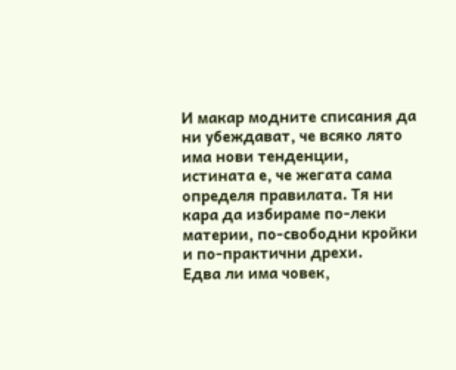И макар модните списания да ни убеждават, че всяко лято има нови тенденции, истината е, че жегата сама определя правилата. Тя ни кара да избираме по-леки материи, по-свободни кройки и по-практични дрехи.
Едва ли има човек,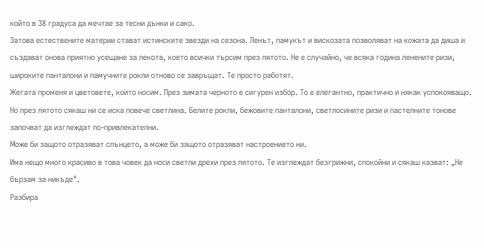който в 38 градуса да мечтае за тесни дънки и сако.
Затова естествените материи стават истинските звезди на сезона. Ленът, памукът и вискозата позволяват на кожата да диша и създават онова приятно усещане за лекота, което всички търсим през лятото. Не е случайно, че всяка година ленените ризи, широките панталони и памучните рокли отново се завръщат. Те просто работят.
Жегата променя и цветовете, които носим. През зимата черното е сигурен избор. То е елегантно, практично и някак успокояващо. Но през лятото сякаш ни се иска повече светлина. Белите рокли, бежовите панталони, светлосините ризи и пастелните тонове започват да изглеждат по-привлекателни.
Може би защото отразяват слънцето, а може би защото отразяват настроението ни.
Има нещо много красиво в това човек да носи светли дрехи през лятото. Те изглеждат безгрижни, спокойни и сякаш казват: „Не бързам за никъде".
Разбира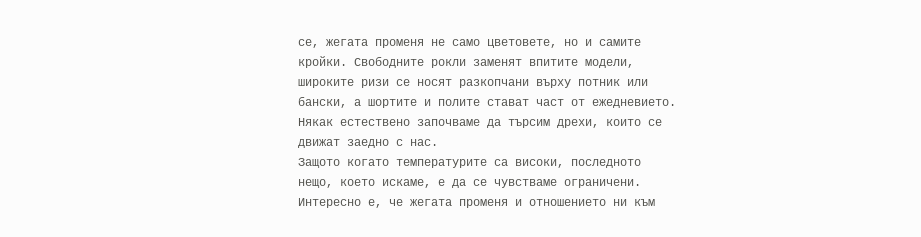се, жегата променя не само цветовете, но и самите кройки. Свободните рокли заменят впитите модели, широките ризи се носят разкопчани върху потник или бански, а шортите и полите стават част от ежедневието.
Някак естествено започваме да търсим дрехи, които се движат заедно с нас.
Защото когато температурите са високи, последното нещо, което искаме, е да се чувстваме ограничени.
Интересно е, че жегата променя и отношението ни към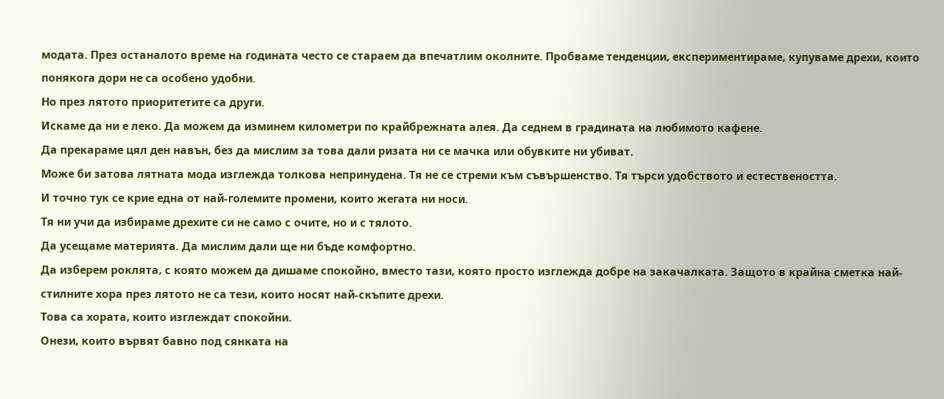модата. През останалото време на годината често се стараем да впечатлим околните. Пробваме тенденции, експериментираме, купуваме дрехи, които понякога дори не са особено удобни.
Но през лятото приоритетите са други.
Искаме да ни е леко. Да можем да изминем километри по крайбрежната алея. Да седнем в градината на любимото кафене.
Да прекараме цял ден навън, без да мислим за това дали ризата ни се мачка или обувките ни убиват.
Може би затова лятната мода изглежда толкова непринудена. Тя не се стреми към съвършенство. Тя търси удобството и естествеността.
И точно тук се крие една от най-големите промени, които жегата ни носи.
Тя ни учи да избираме дрехите си не само с очите, но и с тялото.
Да усещаме материята. Да мислим дали ще ни бъде комфортно.
Да изберем роклята, с която можем да дишаме спокойно, вместо тази, която просто изглежда добре на закачалката. Защото в крайна сметка най-стилните хора през лятото не са тези, които носят най-скъпите дрехи.
Това са хората, които изглеждат спокойни.
Онези, които вървят бавно под сянката на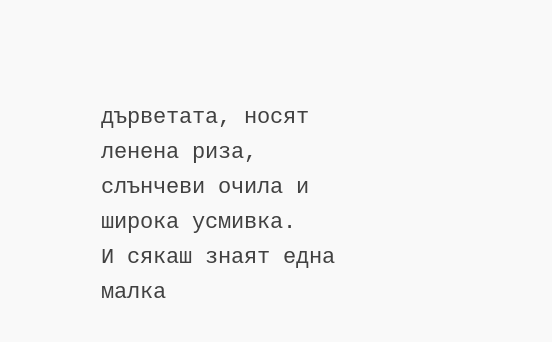дърветата, носят ленена риза, слънчеви очила и широка усмивка.
И сякаш знаят една малка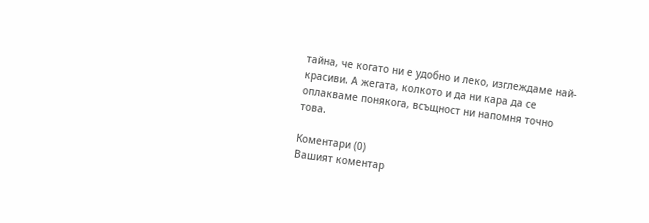тайна, че когато ни е удобно и леко, изглеждаме най-красиви. А жегата, колкото и да ни кара да се оплакваме понякога, всъщност ни напомня точно това.

Коментари (0)
Вашият коментар